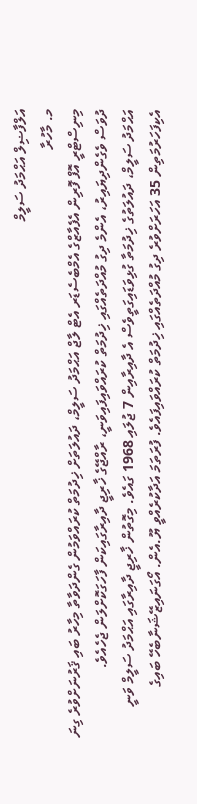އަލްފާޟިލް އަޙްމަދު ސަލީމް
މ. މާހުރާ
މިނިސްޓްރީ އޮފް ފޮރިން އެފެއާޒްގެ އެމްބެސެޑަރ އެޓް ލާޖް އަޙްމަދު ސަލީމް، ދައުލަތަށް ޚިދުމަތް ކުރައްވަމުން ގެންދަވާތާ މިހާރު ބައި ޤަރުނަށްވުރެ ގިނަ ދުވަސް ވެގެންދިޔައިރު، އެންމެ ދިގު މުއްދަތެއްގައި ޚިދުމަތް ކުރައްވައިފައިވަނީ، ރާއްޖޭގެ ޚާރިޖީ ދާއިރާގައިކަން ފާހަގަކޮށްލަން ޖެހެއެވެ.
އަޙްމަދު ސަލީމް، ދައުލަތުގެ ޚިދުމަތާ ގުޅިވަޑައިގަތީވެސް އެ ދާއިރާއިން 7 ޖުލައި 1968 ގައެވެ. މިގޮތުން ޚާރިޖީ ދާއިރާގައި އަޙްމަދު ސަލީމް ވަނީ އެކިފަހަރުމަތިން 35 އަހަރަށްވުރެ ދިގު މުއްދަތެއްގައި ޚިދުމަތް ކުރައްވައިފައެވެ. ފުރަތަމަ އަދާކުރެއްވީ ޔޫ.އެން. އޯގަނައިޒޭޝަނާބެހޭ ބައިގެ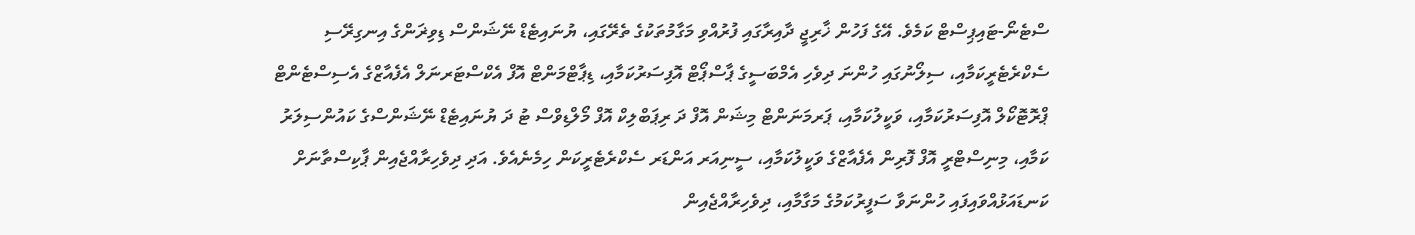ސްޓެނޯ-ޓައިޕިސްޓް ކަމެވެ. އޭގެ ފަހުން ޚާރިޖީ ދާއިރާގައި ފުރުއްވި މަގާމުތަކުގެ ތެރޭގައި، ޔުނައިޓެޑް ނޭޝަންސް ޑިވިޜަންގެ އިނގިރޭސި ސެކްރެޓެރީކަމާއި، ސިލޯނުގައި ހުންނަ ދިވެހި އެމްބަސީގެ ޕާސްޕޯޓް އޮފިސަރުކަމާއި، ޑިޕާޓްމަންޓް އޮފް އެކްސްޓަރނަލް އެފެއާޒްގެ އެސިސްޓެންޓް ޕްރޮޓޮކޯލް އޮފިސަރުކަމާއި، ވަކީލުކަމާއި، ޕަރމަނަންޓް މިޝަން އޮފް ދަ ރިޕަބްލިކް އޮފް މޯލްޑިވްސް ޓު ދަ ޔުނައިޓެޑް ނޭޝަންސްގެ ކައުންސިލަރު ކަމާއި، މިނިސްޓްރީ އޮފް ފޮރިން އެފެއާޒްގެ ވަކީލުކަމާއި، ސީނިއަރ އަންޑަރ ސެކްރެޓެރީކަން ހިމެނެއެވެ. އަދި ދިވެހިރާއްޖެއިން ޕާކިސްތާނަށް ކަނޑައަޅުއްވައިފައި ހުންނަވާ ސަފީރުކަމުގެ މަގާމާއި، ދިވެހިރާއްޖެއިން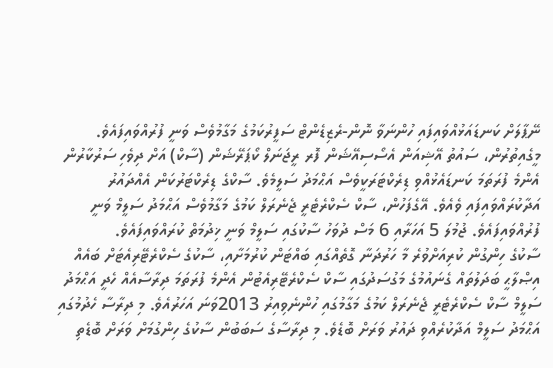ނޭޕާލަށް ކަނޑައަޅުއްވައިފައި ހުންނަވާ ނޮން-ރެޒިޑެންޓް ސަފީރުކަމުގެ މަގާމުވެސް ވަނީ ފުރުއްވައިފައެވެ. މީގެއިތުރުން، ސައުތު އޭޝިއަން އެސޯސިއޭޝަން ފޮރ ރީޖަނަލް ކޯޕަރޭޝަން (ސާކް) އަށް ދިވެހި ސަރުކާރުން އެންމެ ފުރަތަމަ ކަނޑައެޅުއްވި ޑިރެކްޓަރަކީވެސް އަޙްމަދު ސަލީމެވެ. ސާކްގެ ޑިރެކްޓަރުކަން އެއްދައުރު އަދާކުރައްވައިފައި ވެއެވެ. އޭގެފަހުން، ސާކް ސެކްރެޓެރީ ޖެނެރަލް ކަމުގެ މަގާމުވެސް އަޙްމަދު ސަލީމް ވަނީ ފުރުއްވައިފައެވެ. ޖުމުލަ 5 އަހަރާއި 6 މަސް ދުވަހު ސާކުގައި ސަލީމް ވަނީ ޚިދުމަތް ކުރައްވައިފައެވެ.
ސާކުގެ ހިންގުން ކުރިއަށްވުރެ މާ ހަރުދަނާ ގޮތެއްގައި ބައްޓަން ކުރުމަށާއި، ސާކުގެ ސެކްރެޓޭރިއެޓަށް ބައެއް އިޞްލާޙީ ބަދަލުތައް ގެނައުމުގެ މަގުސަދުގައި ސާކް ސެކްރެޓޭރިއެޓުން އެންމެ ފުރަތަމަ ދިރާސާއެއް ހެދީ އަޙްމަދު ސަލީމް ސާކް ސެކްރެޓެރީ ޖެނެރަލް ކަމުގެ މަގާމުގައި ހުންނެވިއިރު 2013ވަނަ އަހަރުއެވެ. މި ދިރާސާ ހެދުމުގައި އަޙްމަދު ސަލީމް އަދާކުރެއްވި ދައުރު ވަރަށް ބޮޑެވެ. މި ދިރާސާގެ ސަބަބުން ސާކުގެ ހިންގުމަށް ވަރަށް ބޮޑެތި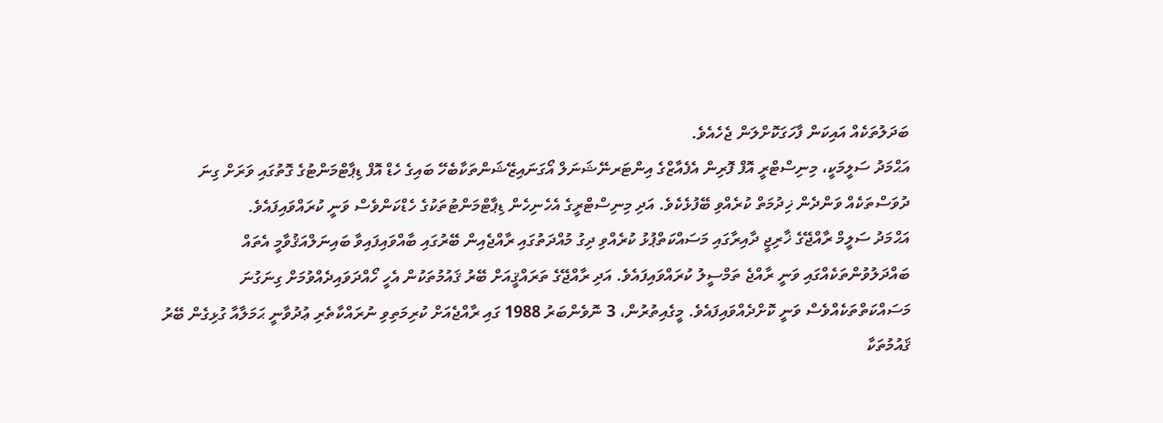ބަދަލުތަކެއް އައިކަން ފާހަގަކޮށްލަން ޖެހެއެވެ.
އަޙްމަދު ސަލީމަކީ، މިނިސްޓްރީ އޮފް ފޮރިން އެފެއާޒްގެ އިންޓަރނޭޝަނަލް އޯގަނައިޒޭޝަންތަކާބެހޭ ބައިގެ ހެޑް އޮފް ޑިޕާޓްމަންޓުގެ ގޮތުގައި ވަރަށް ގިނަ ދުވަސްތަކެއް ވަންދެން ޚިދުމަތް ކުރެއްވި ބޭފުޅެކެވެ. އަދި މިނިސްޓްރީގެ އެހެނިހެން ޑިޕާޓްމަންޓުތަކުގެ ހެޑްކަންވެސް ވަނީ ކުރައްވައިފައެވެ.
އަޙްމަދު ސަލީމް ރާއްޖޭގެ ޚާރިޖީ ދާއިރާގައި މަސައްކަތްޕުޅު ކުރެއްވި ދިގު މުއްދަތުގައި ރާއްޖެއިން ބޭރުގައި ބާއްވައިފައިވާ ބައިނަލްއަޤުވާމީ އެތައް ބައްދަލުވުންތަކެއްގައި ވަނީ ރާއްޖެ ތަމްސީލު ކުރައްވައިފައެވެ. އަދި ރާއްޖޭގެ ތަރައްޤީއަށް ބޭރު ޤައުމުތަކުން އެހީ ހޯއްދަވައިދެއްވުމަށް ގިނަގުނަ މަސައްކަތްތަކެއްވެސް ވަނީ ކޮށްދެއްވައިފައެވެ. މީގެއިތުރުން، 3 ނޮވެންބަރު 1988 ގައި ރާއްޖެއަށް ކުރިމަތިވި ނުރައްކާތެރި ޢުދުވާނީ ޙަމަލާއާ ގުޅިގެން ބޭރު ޤައުމުތަކާ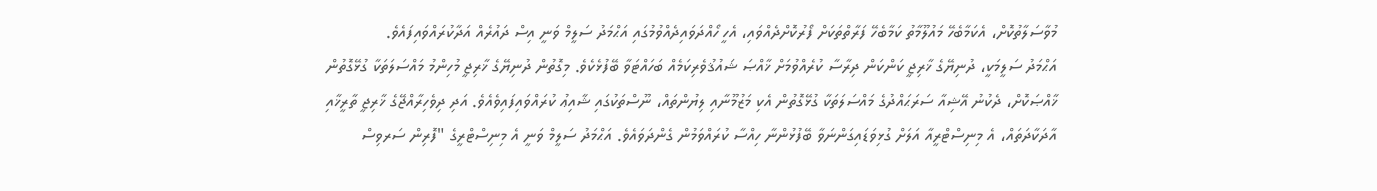މުވާސަލާތުކޮށް، އެކަމާބެހޭ މައުލޫމާތު ކަމާބެހޭ ފަރާތްތަކަށް ފޯރުކޮށްދެއްވައި، އެހީ ހޯއްދަވައިދެއްވުމުގައި އަޙްމަދު ސަލީމް ވަނީ އިސް ދައުރެއް އަދާކުރައްވައިފައެވެ.
އަޙްމަދު ސަލީމަކީ، ދުނިޔޭގެ ޚާރިޖީ ކަންކަން ދިރާސާ ކުރެއްވުމަށް ޚާއްޞަ ޝައުޤުވެރިކަމެއް ބަހައްޓަވާ ބޭފުޅެކެވެ. މިގޮތުން ދުނިޔޭގެ ޚާރިޖީ މުހިންމު މައްސަލަތަކާ ގުޅޭގޮތުން ޚާއްޞަކޮށް، ދެކުނު އޭޝިއާ ސަރަޙައްދުގެ މައްސަލަތަކާ ގުޅޭގޮތުން އެކި މަޒުމޫނާއި ލިޔުންތައް، ނޫސްތަކުގައި ޝާއިޢު ކުރައްވައިފައިވެއެވެ. އަދި ދިވެހިރާއްޖޭގެ ޚާރިޖީ ތާރީޚާއި އާދަކާދަތައް، އެ މިނިސްޓްރީއާ އަލަށް ގުޅިވަޑައިގަންނަވާ ބޭފުޅުންނާ ހިއްސާ ކުރައްވަމުން ގެންދަވައެވެ. އަޙްމަދު ސަލީމް ވަނީ އެ މިނިސްޓްރީގެ "ފޮރިން ސަރވިސް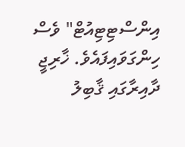އިންސްޓިޓިއުޓް" ވެސް ހިންގަވައިފައެވެ. ޚާރިޖީ ދާއިރާގައި ޤާބިލު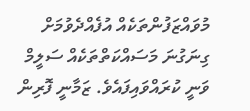މުވައްޒަފުންތަކެއް އުފެއްދެވުމަށް ގިނަގުނަ މަސައްކަތްތަކެއް ސަލީމް ވަނީ ކުރައްވައިފައެވެ. ޒަމާނީ ފޮރިން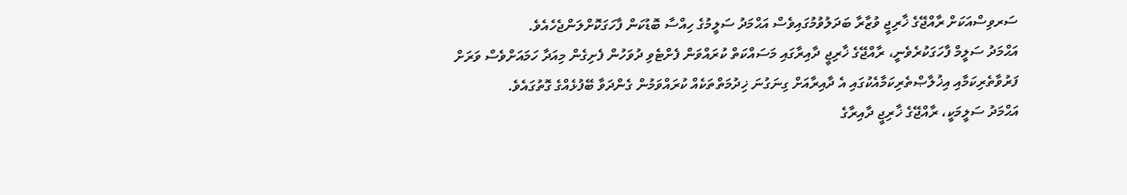ސަރވިސްއަކަށް ރާއްޖޭގެ ޚާރިޖީ ވުޒާރާ ބަދަލުވުމުގައިވެސް އަޙްމަދު ސަލީމުގެ ހިއްސާ ބޮޑުކަން ފާހަގަކޮށްލަންޖެހެއެވެ.
އަޙްމަދު ސަލީމް ފާހަގަކުރެވެނީ، ރާއްޖޭގެ ޚާރިޖީ ދާއިރާގައި މަސައްކަތް ކުރައްވަން ފެށްޓެވި ދުވަހުން ފެށިގެން މިއަދާ ހަމައަށްވެސް ވަރަށް ފަރުވާތެރިކަމާއި އިޚުލާޞްތެރިކަމާއެކުގައި އެ ދާއިރާއަށް ގިނަގުނަ ޚިދުމަތްތަކެއް ކުރައްވަމުން ގެންދަވާ ބޭފުޅެއްގެ ގޮތުގައެވެ.
އަޙްމަދު ސަލީމަކީ، ރާއްޖޭގެ ޚާރިޖީ ދާއިރާގެ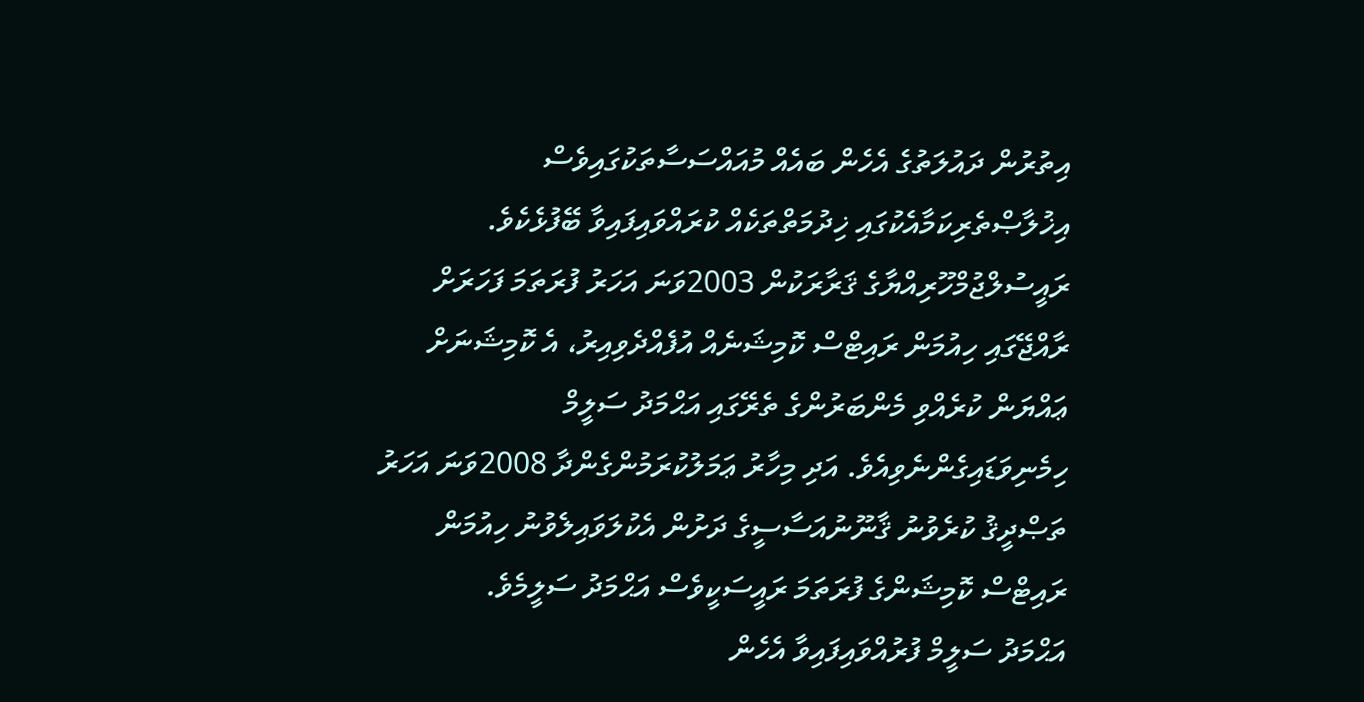އިތުރުން ދައުލަތުގެ އެހެން ބައެއް މުއައްސަސާތަކުގައިވެސް އިޚުލާޞްތެރިކަމާއެކުގައި ޚިދުމަތްތަކެއް ކުރައްވައިފައިވާ ބޭފުޅެކެވެ. ރައީސުލްޖުމްހޫރިއްޔާގެ ޤަރާރަކުން 2003ވަނަ އަހަރު ފުރަތަމަ ފަހަރަށް ރާއްޖޭގައި ހިއުމަން ރައިޓްސް ކޮމިޝަނެއް އުފެއްދެވިއިރު، އެ ކޮމިޝަނަށް ޢައްޔަން ކުރެއްވި މެންބަރުންގެ ތެރޭގައި އަޙްމަދު ސަލީމް ހިމެނިވަޑައިގެންނެވިއެވެ. އަދި މިހާރު ޢަމަލުކުރަމުންގެންދާ 2008ވަނަ އަހަރު ތަޞްދީޤު ކުރެވުނު ޤާނޫނުއަސާސީގެ ދަށުން އެކުލަވައިލެވުނު ހިއުމަން ރައިޓްސް ކޮމިޝަންގެ ފުރަތަމަ ރައީސަކީވެސް އަޙްމަދު ސަލީމެވެ.
އަޙްމަދު ސަލީމް ފުރުއްވައިފައިވާ އެހެން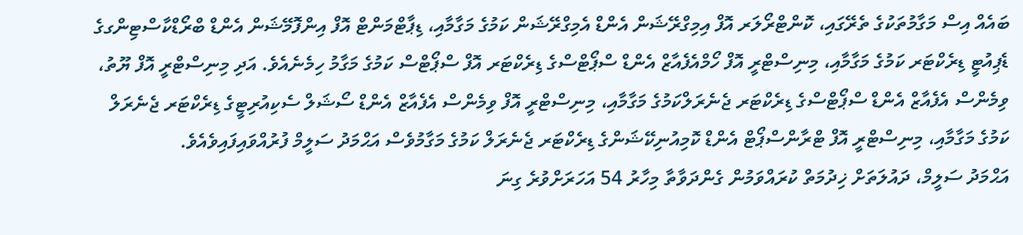ބައެއް އިސް މަގާމުތަކުގެ ތެރޭގައި، ކޮންޓްރޯލަރ އޮފް އިމިގްރޭޝަން އެންޑް އެމިގްރޭޝަން ކަމުގެ މަގާމާއި، ޑިޕާޓްމަންޓް އޮފް އިންފޮމޭޝަން އެންޑް ބްރޯޑްކާސްޓިންގގެ ޑެޕިއުޓީ ޑިރެކްޓަރ ކަމުގެ މަގާމާއި، މިނިސްޓްރީ އޮފް ހޯމްއެފެއާޒް އެންޑް ސްޕޯޓްސްގެ ޑިރެކްޓަރ އޮފް ސްޕޯޓްސް ކަމުގެ މަގާމު ހިމެނެއެވެ. އަދި މިނިސްޓްރީ އޮފް ޔޫތު، ވިމެންސް އެފެއާޒް އެންޑް ސްޕޯޓްސްގެ ޑިރެކްޓަރ ޖެނެރަލްކަމުގެ މަގާމާއި، މިނިސްޓްރީ އޮފް ވިމެންސް އެފެއާޒް އެންޑް ސޯޝަލް ސެކިއުރިޓީގެ ޑިރެކްޓަރ ޖެނެރަލް ކަމުގެ މަގާމާއި، މިނިސްޓްރީ އޮފް ޓްރާންސްޕޯޓް އެންޑް ކޮމިއުނިކޭޝަންގެ ޑިރެކްޓަރ ޖެނެރަލް ކަމުގެ މަގާމުވެސް އަޙްމަދު ސަލީމް ފުރުއްވައިފައިވެއެވެ.
އަޙްމަދު ސަލީމް، ދައުލަތަށް ޚިދުމަތް ކުރައްވަމުން ގެންދަވާތާ މިހާރު 54 އަހަރަށްވުރެ ގިނަ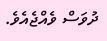ދުވަސް ވެއްޖެއެވެ.